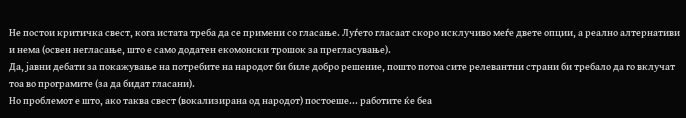Не постои критичка свест, кога истата треба да се примени со гласање. Луѓето гласаат скоро исклучиво меѓе двете опции, а реално алтернативи и нема (освен негласање, што е само додатен екомонски трошок за прегласување).
Да, јавни дебати за покажување на потребите на народот би биле добро решение, пошто потоа сите релевантни страни би требало да го вклучат тоа во програмите (за да бидат гласани).
Но проблемот е што, ако таква свест (вокализирана од народот) постоеше... работите ќе беа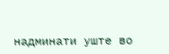надминати уште во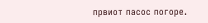првиот пасос погоре.